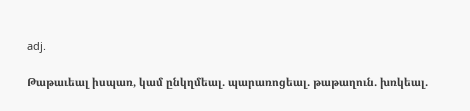adj.

Թաթաւեալ իսպառ, կամ ընկղմեալ. պարառոցեալ. թաթաղուն. խռկեալ.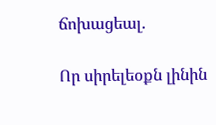ճոխացեալ.

Որ սիրելեօքն լինին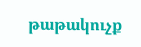թաթակուչք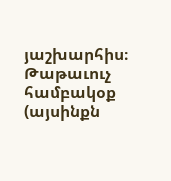յաշխարհիս։ Թաթաւուչ համբակօք (այսինքն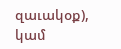զաւակօք), կամ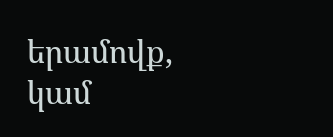երամովք, կամ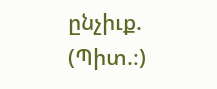ընչիւք. (Պիտ.։)